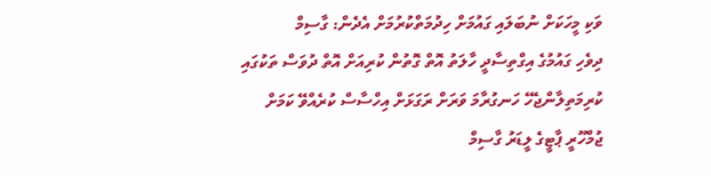ވަކި މީހަކަށް ނުބަލައި ގައުމަށް ހިދުމަތްކުރުމަށް އެދެން: ގާސިމް
ދިވެހި ގައުމުގެ އިގްތިސާދީ ހާލަތު އޮތް ގޮތުން ކުރިއަށް އޮތް ދުވަސް ތަކުގައި ކުރިމަތިލާންޖެހޭ ހަނގުރާމަ ވަރަށް ރަގަޅަށް އިހްސާސް ކުރެއްވޭ ކަމަށް ޖުމްހޫރީ ޕާޓީގެ ލީޑަރު ގާސިމް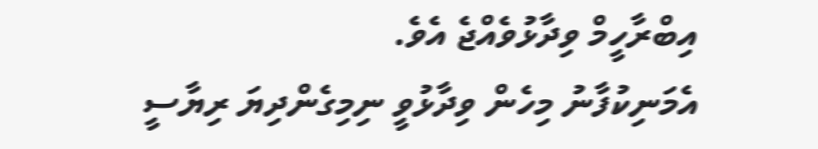އިބްރާހީމް ވިދާޅުވެއްޖެ އެވެ.
އެމަނިކުފާނު މިހެން ވިދާޅުވީ ނިމިގެންދިޔަ ރިޔާސީ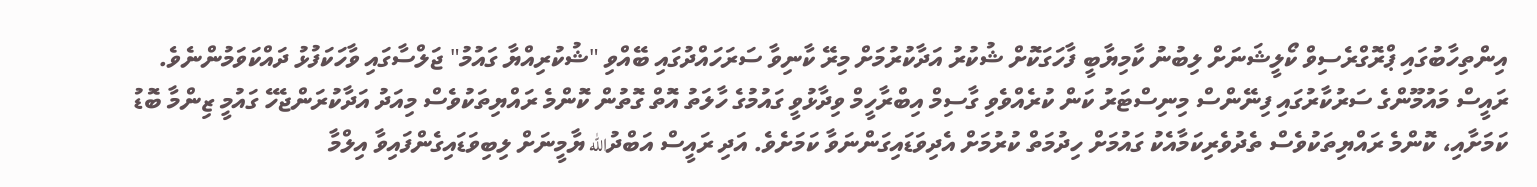އިންތިހާބުގައި ޕްރޮގްރެސިވް ކޯލީޝަނަށް ލިބުނު ކާމިޔާބީ ފާހަގަކޮށް ޝުކުރު އަދާކުރުމަށް މިރޭ ކާނިވާ ސަރަހައްދުގައި ބޭއްވި "ޝުކުރިއްޔާ ގައުމު" ޖަލްސާގައި ވާހަކަފުޅު ދައްކަވަމުންނެވެ.
ރައީސް މައުމޫންގެ ސަރުކާރުގައި ފިނޭންސް މިނިސްޓަރު ކަން ކުރެއްވެވި ގާސިމް އިބްރާހީމް ވިދާޅުވީ ގައުމުގެ ހާލަތު އޮތް ގޮތުން ކޮންމެ ރައްޔިތަކުވެސް މިއަދު އަދާކުރަންޖެހޭ ގައުމީ ޒިންމާ ބޮޑު ކަމަށާއި، ކޮންމެ ރައްޔިތަކުވެސް ތެދުވެރިކަމާއެކު ގައުމަށް ހިދުމަތް ކުރުމަށް އެދިވަޑައިގަންނަވާ ކަމަށެވެ. އަދި ރައީސް އަބްދުالله ޔާމީނަށް ލިބިވަޑައިގެންފައިވާ އިލްމާ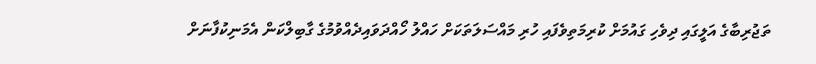ތަޖުރިބާގެ އަލީގައި ދިވެހި ގައުމަށް ކުރިމަތިވެފައި ހުރި މައްސަލަތަކަށް ހައްލު ހޯއްދަވައިދެއްވުމުގެ ގާބިލްކަން އެމަނިކުފާނަށް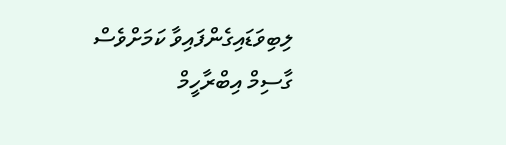ލިބިވަޑައިގެންފައިވާ ކަމަށްވެސް ގާސިމް އިބްރާހީމް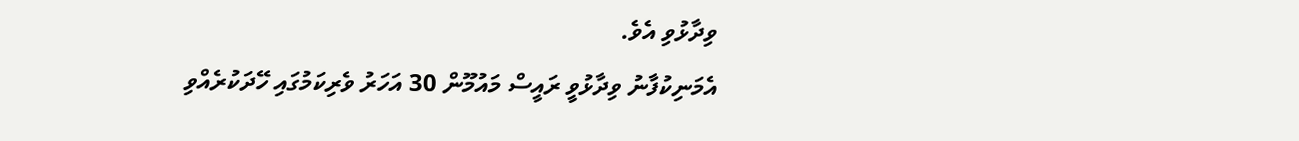ވިދާޅުވި އެވެ.
އެމަނިކުފާނު ވިދާޅުވީ ރައީސް މައުމޫން 30 އަހަރު ވެރިކަމުގައި ހޭދަކުރެއްވި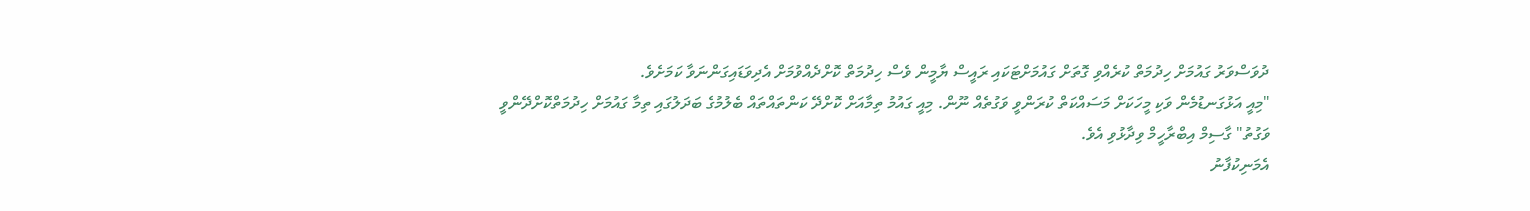ދުވަސްވަރު ގައުމަށް ހިދުމަތް ކުރެއްވި ގޮތަށް ގައުމަށްޓަކައި ރައީސް ޔާމީން ވެސް ހިދުމަތް ކޮށްދެއްވުމަށް އެދިވަޑައިގަންނަވާ ކަމަށެވެ.
"މިއީ އަޅުގަނޑުމެން ވަކި މީހަކަށް މަސައްކަތް ކުރަންވީ ވަގުތެއް ނޫން. މިއީ ގައުމު ތިމާއަށް ކޮށްދޭ ކަންތައްތައް ބެލުމުގެ ބަދަލުގައި ތިމާ ގައުމަށް ހިދުމަތްކޮށްދޭންވީ ވަގުތު" ގާސިމް އިބްރާހީމް ވިދާޅުވި އެވެ.
އެމަނިކުފާނު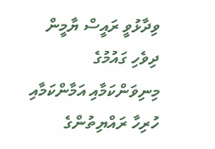ވިދާޅުވީ ރައީސް ޔާމީން ދިވެހި ގައުމުގެ މިނިވަންކަމާއި އަމާންކަމާއި ހުރިހާ ރައްޔިތުންގެ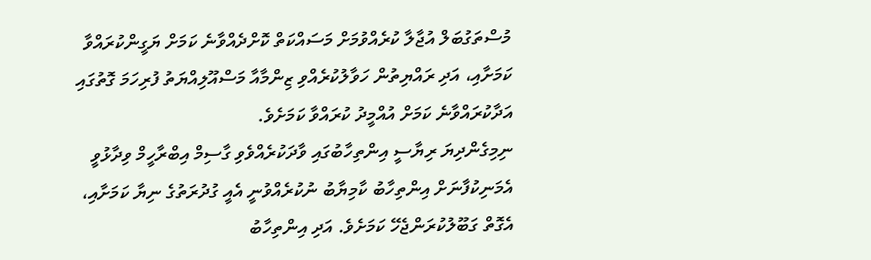މުސްތަގުބަލް އުޖާލާ ކުރެއްވުމަށް މަސައްކަތް ކޮށްދެއްވާނެ ކަމަށް ޔަގީންކުރައްވާ ކަމަށާއި، އަދި ރައްޔިތުން ހަވާލުކުރެއްވި ޒިންމާއާ މަސްއޫލިއްޔަތު ފުރިހަމަ ގޮތުގައި އަދާކުރައްވާނެ ކަމަށް އުއްމީދު ކުރައްވާ ކަމަށެވެ.
ނިމިގެންދިޔަ ރިޔާސީ އިންތިހާބުގައި ވާދަކުރެއްވެވި ގާސިމް އިބްރާހީމް ވިދާޅުވީ އެމަނިކުފާނަށް އިންތިހާބު ކާމިޔާބު ނުކުރެއްވުނީ އެއީ ގުދުރަތުގެ ނިޔާ ކަމަށާއި، އެގޮތް ގަބޫލުކުރަންޖެހޭ ކަމަށެވެ. އަދި އިންތިހާބު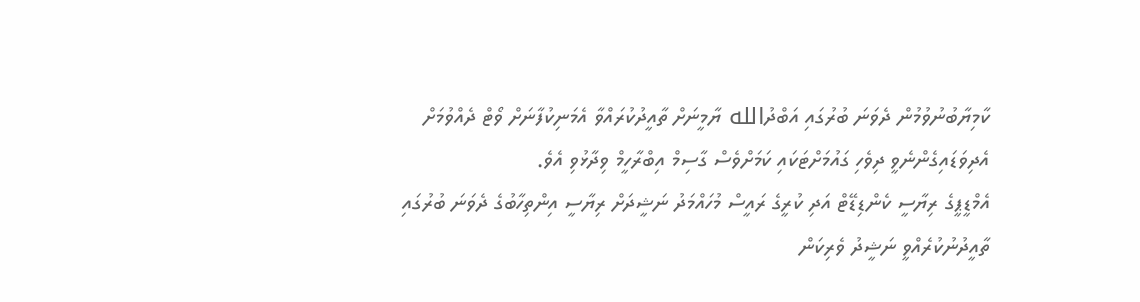ކާމިޔާބުނުވުމުން ދެވަނަ ބުރުގައި އަބްދުالله ޔާމީނަށް ތާއީދުކުރައްވާ އެމަނިކުފާނަށް ވޯޓް ދެއްވުމަށް އެދިވަޑައިގެންނެވީ ދިވެހި ގައުމަށްޓަކައި ކަމަށްވެސް ގާސިމް އިބްރާހީމް ވިދާޅުވި އެވެ.
އެމްޑީޕީގެ ރިޔާސީ ކެންޑިޑޭޓް އަދި ކުރީގެ ރައީސް މުހައްމަދު ނަޝީދަށް ރިޔާސީ އިންތިހާބުގެ ދެވަނަ ބުރުގައި ތާއީދުނުކުރެއްވީ ނަޝީދު ވެރިކަން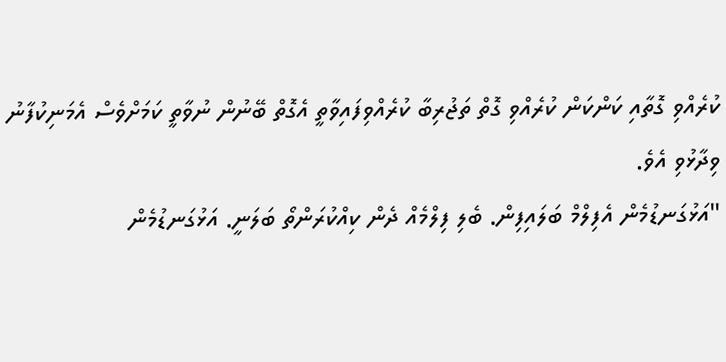ކުރެއްވި ގޮތާއި ކަންކަން ކުރެއްވި ގޮތް ތަޖުރިބާ ކުރެއްވިފައިވާތީ އެގޮތް ބޭނުން ނުވާތީ ކަމަށްވެސް އެމަނިކުފާނު ވިދާޅުވި އެވެ.
"އަޅުގަނޑުމެން އެފިލްމް ބަލައިފިން. ބެލި ފިލްމެއް ދެން ކިއްކުރަންތޯ ބަލަނީ. އަޅުގަނޑުމެން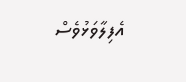އެފިލާވަޅުވެސް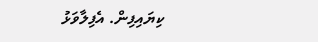ކިޔައިފިން. އެފިލާވަޅު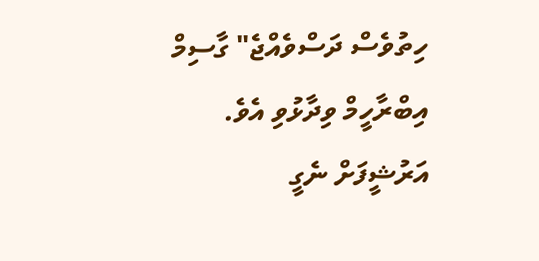ހިތުވެސް ދަސްވެއްޖެ" ގާސިމް އިބްރާހީމް ވިދާޅުވި އެވެ.
އަރުޝީފަށް ނެގީ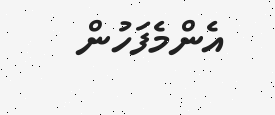އެންމެފަހުން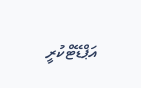އަޕްޑޭޓްކުރީ